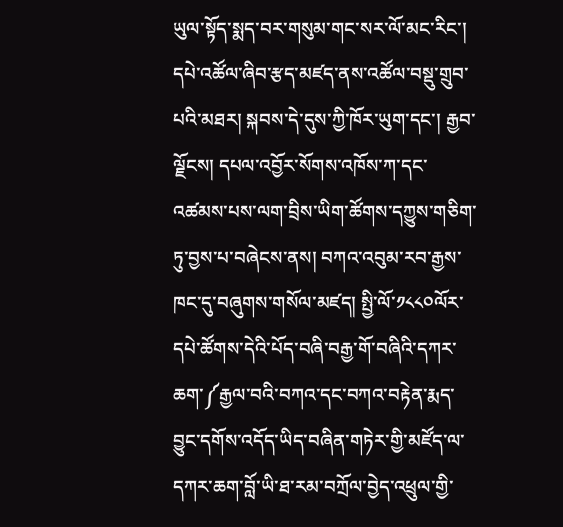ཡུལ་སྟོད་སྨད་བར་གསུམ་གང་སར་ལོ་མང་རིང་། དཔེ་འཚོལ་ཞིབ་རྩད་མཛད་ནས་འཚོལ་བསྡུ་གྲུབ་པའི་མཐར། སྐབས་དེ་དུས་ཀྱི་ཁོར་ཡུག་དང་། རྒྱབ་ལྗོངས། དཔལ་འབྱོར་སོགས་འཁོས་ཀ་དང་འཚམས་པས་ལག་བྲིས་ཡིག་ཚོགས་དཀྱུས་གཅིག་ཏུ་བྱས་པ་བཞེངས་ནས། བཀའ་འབུམ་རབ་རྒྱས་ཁང་དུ་བཞུགས་གསོལ་མཛད། སྤྱི་ལོ་༡༨༨༠ལོར་དཔེ་ཚོགས་དེའི་པོད་བཞི་བརྒྱ་གོ་བཞིའི་དཀར་ཆག་༼རྒྱལ་བའི་བཀའ་དང་བཀའ་བརྟེན་རྨད་བྱུང་དགོས་འདོད་ཡིད་བཞིན་གཏེར་གྱི་མཛོད་ལ་དཀར་ཆག་བློ་ཡི་ཐ་རམ་བཀྲོལ་བྱེད་འཕྲུལ་གྱི་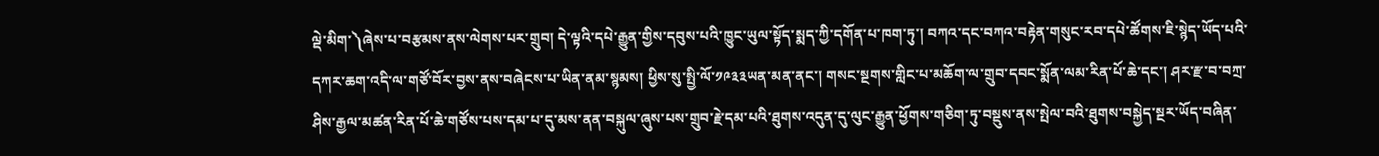ལྡེ་མིག་༽ཞེས་པ་བརྩམས་ནས་ལེགས་པར་གྲུབ། དེ་ལྟའི་དཔེ་རྒྱུན་གྱིས་དབུས་པའི་ཁྱུང་ཡུལ་སྟོད་སྨད་ཀྱི་དགོན་པ་ཁག་ཏུ་། བཀའ་དང་བཀའ་བརྟེན་གསུང་རབ་དཔེ་ཚོགས་ཇི་སྙེད་ཡོད་པའི་དཀར་ཆག་འདི་ལ་གཙོ་བོར་བྱས་ནས་བཞེངས་པ་ཡིན་ནམ་སྙམས། ཕྱིས་སུ་སྤྱི་ལོ་༡༩༣༣ཡན་མན་ནང་། གསང་སྔགས་གླིང་པ་མཆོག་ལ་གྲུབ་དབང་སྨོན་ལམ་རིན་པོ་ཆེ་དང་། ཤར་རྫ་བ་བཀྲ་ཤིས་རྒྱལ་མཚན་རིན་པོ་ཆེ་གཙོས་པས་དམ་པ་དུ་མས་ནན་བསྐུལ་ཞུས་པས་གྲུབ་རྗེ་དམ་པའི་ཐུགས་འདུན་དུ་ལུང་རྒྱུན་ཕྱོགས་གཅིག་ཏུ་བསྡུས་ནས་སྤེལ་བའི་ཐུགས་བསྐྱེད་སྔར་ཡོད་བཞིན་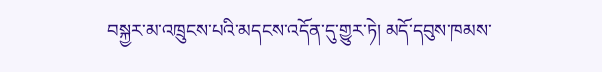བསྐྱར་མ་འཁྲུངས་པའི་མདངས་འདོན་དུ་གྱུར་ཏེ། མདོ་དབུས་ཁམས་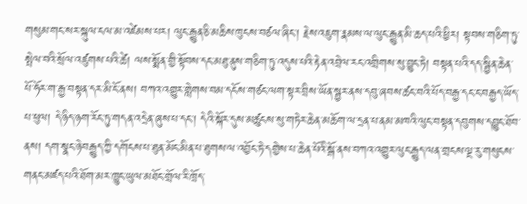གསུམ་གང་སར་སྐུལ་ངལ་མ་འཛེམས་པར། ལུང་རྒྱུན་ཅི་མཆིས་ཁུངས་བཙལ་ཞིང་། རྗེས་འཇུག་རྣམས་ལ་ལུང་རྒྱུན་མི་ཆད་པའི་ཕྱིར། སྟབས་གཅིག་ཏུ་སྤེལ་བའི་སྲོལ་འཛུགས་པའི་ཚེ། ལས་སྨོན་གྱི་སྟོབས་དང་མཐུ་ནུས་གཅིག་ཏུ་འདུས་པའི་རྟེན་འབྲེལ་རང་འགྲིགས་སུ་བྱུང་ཏེ། བསྟན་པའི་དད་སྦྱིན་ཆེན་པོ་ཧོར་ག་རྒྱ་བསྟན་དར་མི་ངོ་ནས། བཀའ་འགྱུར་གླེགས་བམ་དངོས་གཙང་ལག་སྟར་བྲིས་ཡོན་སྦྱར་ནས་དབུ་ཞབས་ཚང་བའི་པོད་བརྒྱ་དང་ང་བརྒྱད་ཡོད་པ་ཕུལ། དེ་ཉིད་ཉག་རོང་ཏུ་གདན་འདྲེན་ཞུས་པ་དང་། དེའི་སྐོར་དུས་མཚུངས་སུ་གཏེར་ཆེན་མཆོག་ལ་དྲན་པ་ནམ་མཁའི་ལུང་བསྟན་དབུགས་དབྱུང་ཐོབ་ནས། དག་སྣང་ཉེ་བརྒྱུད་ཀྱི་དགོངས་པ་ཐུན་མོང་མིན་པ་ཐུགས་ལ་འབྱོང་ཏེ་དགྱེས་པ་ཆེན་པོའི་སྒོ་ནས་བཀའ་འགྱུར་ལུང་རྒྱུད་ལན་གྲངས་ལྔ་རུ་གསུངས་གནང་མཛད་པའི་ཐོག་མར་ཁྱུང་ཡུལ་མཐོང་གྲོལ་རི་ཁྲོད་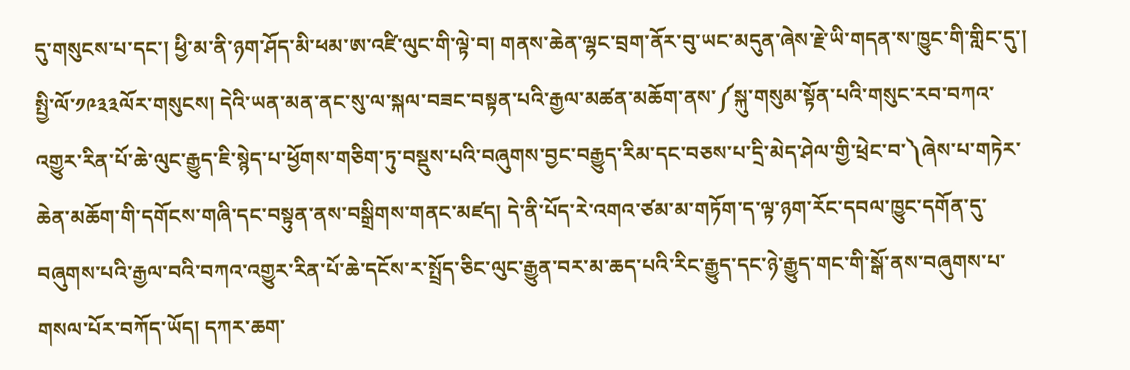དུ་གསུངས་པ་དང་། ཕྱི་མ་ནི་ཉག་ཤོད་མི་ཕམ་ཨ་འཛི་ལུང་གི་ལྟེ་བ། གནས་ཆེན་ལྷང་བྲག་ནོར་བུ་ཡང་མདུན་ཞེས་རྗེ་ཡི་གདན་ས་ཁྱུང་གི་གླིང་དུ་། སྤྱི་ལོ་༡༩༣༣ལོར་གསུངས། དེའི་ཡན་མན་ནང་སུ་ལ་སྐལ་བཟང་བསྟན་པའི་རྒྱལ་མཚན་མཆོག་ནས་༼སྐུ་གསུམ་སྟོན་པའི་གསུང་རབ་བཀའ་འགྱུར་རིན་པོ་ཆེ་ལུང་རྒྱུད་ཇི་སྙེད་པ་ཕྱོགས་གཅིག་ཏུ་བསྡུས་པའི་བཞུགས་བྱང་བརྒྱུད་རིམ་དང་བཅས་པ་དྲི་མེད་ཤེལ་གྱི་ཕྲེང་བ་༽ཞེས་པ་གཏེར་ཆེན་མཆོག་གི་དགོངས་གཞི་དང་བསྟུན་ནས་བསྒྲིགས་གནང་མཛད། དེ་ནི་པོད་རེ་འགའ་ཙམ་མ་གཏོག་ད་ལྟ་ཉག་རོང་དབལ་ཁྱུང་དགོན་དུ་བཞུགས་པའི་རྒྱལ་བའི་བཀའ་འགྱུར་རིན་པོ་ཆེ་དངོས་ར་སྤྲོད་ཅིང་ལུང་རྒྱུན་བར་མ་ཆད་པའི་རིང་རྒྱུད་དང་ཉེ་རྒྱུད་གང་གི་སྒོ་ནས་བཞུགས་པ་གསལ་པོར་བཀོད་ཡོད། དཀར་ཆག་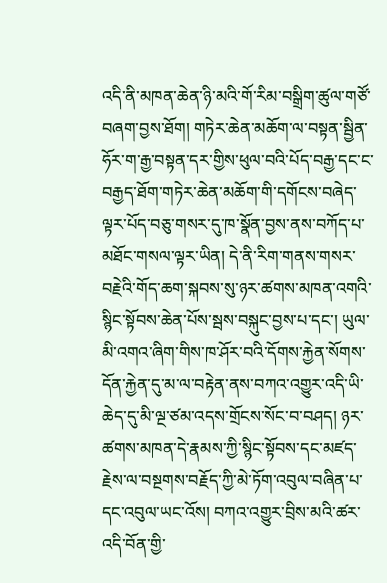འདི་ནི་མཁན་ཆེན་ཉི་མའི་གོ་རིམ་བསྒྲིག་ཚུལ་གཙོ་བཞག་བྱས་ཐོག། གཏེར་ཆེན་མཆོག་ལ་བསྟན་སྦྱིན་ཧོར་ག་རྒྱ་བསྟན་དར་གྱིས་ཕུལ་བའི་པོད་བརྒྱ་དང་ང་བརྒྱད་ཐོག་གཏེར་ཆེན་མཆོག་གི་དགོངས་བཞེད་ལྟར་པོད་བཅུ་གསར་དུ་ཁ་སྣོན་བྱས་ནས་བཀོད་པ་མཐོང་གསལ་ལྟར་ཡིན། དེ་ནི་རིག་གནས་གསར་བརྗེའི་གོད་ཆག་སྐབས་སུ་ཉར་ཚགས་མཁན་འགའི་སྙིང་སྟོབས་ཆེན་པོས་སྦས་བསྐུང་བྱས་པ་དང་། ཡུལ་མི་འགའ་ཞིག་གིས་ཁ་ཤོར་བའི་དོགས་རྐྱེན་སོགས་དོན་རྐྱེན་དུ་མ་ལ་བརྟེན་ནས་བཀའ་འགྱུར་འདི་ཡི་ཆེད་དུ་མི་ལྔ་ཙམ་འདས་གྲོངས་སོང་བ་བཤད། ཉར་ཚགས་མཁན་དེ་རྣམས་ཀྱི་སྙིང་སྟོབས་དང་མཛད་རྗེས་ལ་བསྔགས་བརྗོད་ཀྱི་མེ་ཏོག་འབུལ་བཞིན་པ་དང་འབུལ་ཡང་འོས། བཀའ་འགྱུར་བྲིས་མའི་ཚར་འདི་བོན་གྱི་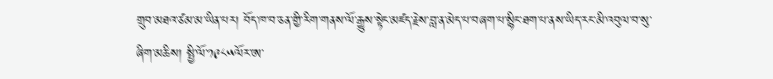གྲུབ་མཐའ་ཙམ་མ་ཡིན་པར། བོད་ཁ་བ་ཅན་གྱི་རིག་གནས་ལོ་རྒྱུས་སྟེང་མཛད་རྗེས་བླ་ན་མེད་པ་བཞག་པ་སྙིང་ཐག་པ་ནས་ཡིད་རང་མི་འབུལ་བ་སུ་ཞིག་མཆིས། སྤྱི་ལོ་༡༩༨༥ལོར་ཨ་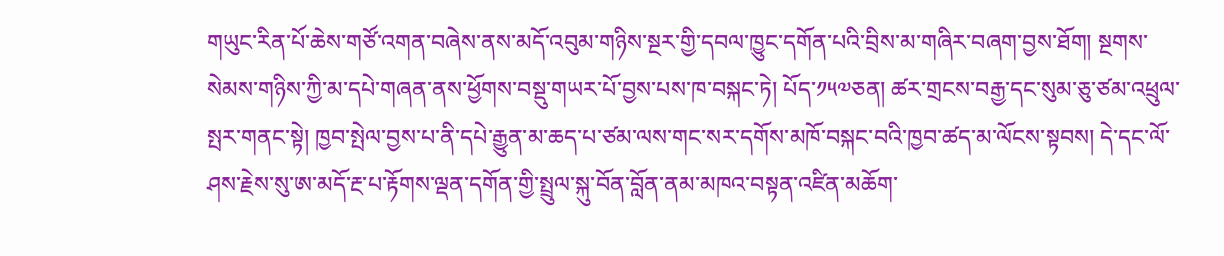གཡུང་རིན་པོ་ཆེས་གཙོ་འགན་བཞེས་ནས་མདོ་འབུམ་གཉིས་སྔར་གྱི་དབལ་ཁྱུང་དགོན་པའི་བྲིས་མ་གཞིར་བཞག་བྱས་ཐོག། སྔགས་སེམས་གཉིས་ཀྱི་མ་དཔེ་གཞན་ནས་ཕྱོགས་བསྡུ་གཡར་པོ་བྱས་པས་ཁ་བསྐང་ཏེ། པོད་༡༥༧ཅན། ཚར་གྲངས་བརྒྱ་དང་སུམ་ཅུ་ཙམ་འཕྲུལ་སྤར་གནང་སྟེ། ཁྱབ་སྤེལ་བྱས་པ་ནི་དཔེ་རྒྱུན་མ་ཆད་པ་ཙམ་ལས་གང་སར་དགོས་མཁོ་བསྐང་བའི་ཁྱབ་ཚད་མ་ལོངས་སྟབས། དེ་དང་ལོ་ཤས་རྗེས་སུ་ཨ་མདོ་རྔ་པ་རྟོགས་ལྡན་དགོན་གྱི་སྤྲུལ་སྐུ་བོན་བློན་ནམ་མཁའ་བསྟན་འཛིན་མཆོག་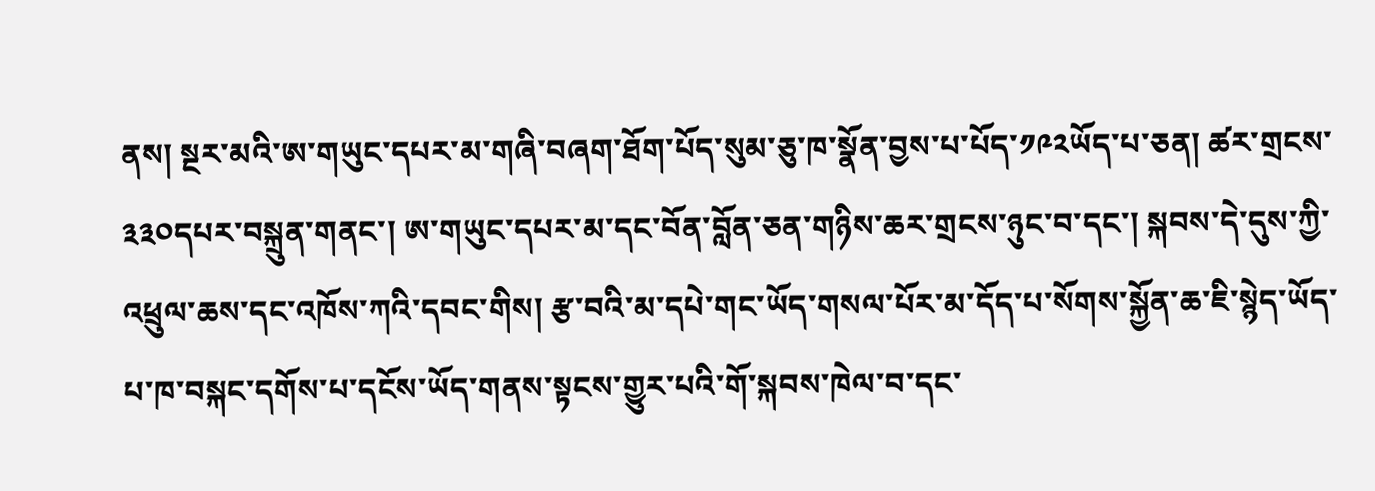ནས། སྔར་མའི་ཨ་གཡུང་དཔར་མ་གཞི་བཞག་ཐོག་པོད་སུམ་ཅུ་ཁ་སྣོན་བྱས་པ་པོད་༡༩༢ཡོད་པ་ཅན། ཚར་གྲངས་༣༣༠དཔར་བསྐྲུན་གནང་། ཨ་གཡུང་དཔར་མ་དང་བོན་བློན་ཅན་གཉིས་ཆར་གྲངས་ཉུང་བ་དང་། སྐབས་དེ་དུས་ཀྱི་འཕྲུལ་ཆས་དང་འཁོས་ཀའི་དབང་གིས། རྩ་བའི་མ་དཔེ་གང་ཡོད་གསལ་པོར་མ་དོད་པ་སོགས་སྐྱོན་ཆ་ཇི་སྙེད་ཡོད་པ་ཁ་བསྐང་དགོས་པ་དངོས་ཡོད་གནས་སྟངས་གྱུར་པའི་གོ་སྐབས་ཁེལ་བ་དང་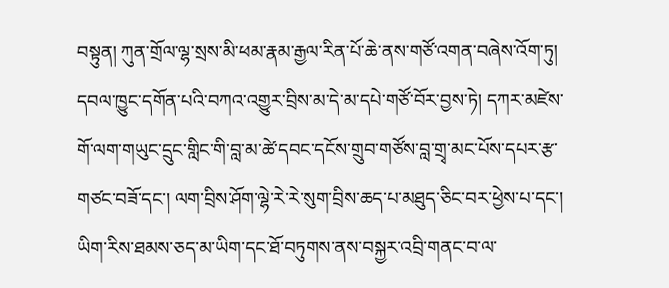བསྟུན། ཀུན་གྲོལ་ལྷ་སྲས་མི་ཕམ་རྣམ་རྒྱལ་རིན་པོ་ཆེ་ནས་གཙོ་འགན་བཞེས་འོག་ཏུ། དབལ་ཁྱུང་དགོན་པའི་བཀའ་འགྱུར་བྲིས་མ་དེ་མ་དཔེ་གཙོ་བོར་བྱས་ཏེ། དཀར་མཛེས་གོ་ལག་གཡུང་དྲུང་གླིང་གི་བླ་མ་ཚེ་དབང་དངོས་གྲུབ་གཙོས་བླ་གྲྭ་མང་པོས་དཔར་རྩ་གཙང་བཟོ་དང་། ལག་བྲིས་ཤོག་ལྷེ་རེ་རེ་སུག་བྲིས་ཆད་པ་མཐུད་ཅིང་བར་ཕྱེས་པ་དང་། ཡིག་རིས་ཐམས་ཅད་མ་ཡིག་དང་ཐོ་བཏུགས་ནས་བསྐྱར་འབྲི་གནང་བ་ལ་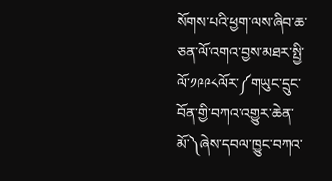སོགས་པའི་ཕྱག་ལས་ཞིབ་ཆ་ཅན་ལོ་འགའ་བྱས་མཐར་སྤྱི་ལོ་༡༩༩༨ལོར་༼གཡུང་དྲུང་བོན་གྱི་བཀའ་འགྱུར་ཆེན་མོ་༽ཞེས་དབལ་ཁྱུང་བཀའ་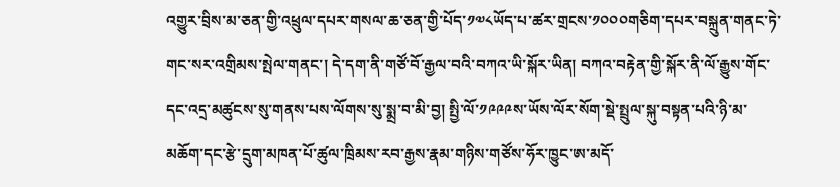འགྱུར་བྲིས་མ་ཅན་གྱི་འཕྲུལ་དཔར་གསལ་ཆ་ཅན་གྱི་པོད་༡༧༨ཡོད་པ་ཚར་གྲངས་༡༠༠༠གཅིག་དཔར་བསྐྲུན་གནང་ཏེ་གང་སར་འགྲིམས་སྤེལ་གནང་། དེ་དག་ནི་གཙོ་བོ་རྒྱལ་བའི་བཀའ་ཡི་སྐོར་ཡིན། བཀའ་བརྟེན་གྱི་སྐོར་ནི་ལོ་རྒྱུས་གོང་དང་འདྲ་མཚུངས་སུ་གནས་པས་ལོགས་སུ་སྨྲ་བ་མི་བྱ། སྤྱི་ལོ་༡༩༩༩ས་ཡོས་ལོར་སོག་སྡེ་སྤྲུལ་སྐུ་བསྟན་པའི་ཉི་མ་མཆོག་དང་རྩེ་དྲུག་མཁན་པོ་ཚུལ་ཁྲིམས་རབ་རྒྱས་རྣམ་གཉིས་གཙོས་ཧོར་ཁྱུང་ཨ་མདོ་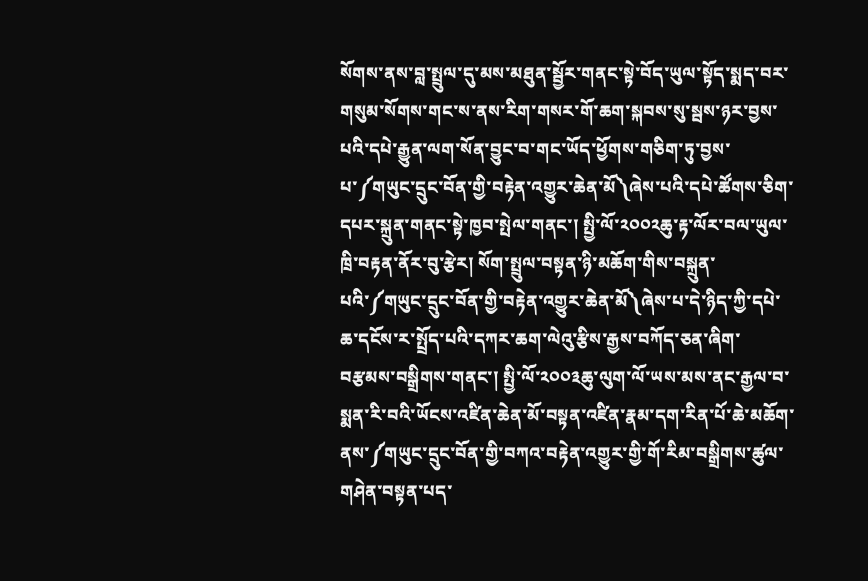སོགས་ནས་བླ་སྤྲུལ་དུ་མས་མཐུན་སྦྱོར་གནང་སྟེ་བོད་ཡུལ་སྟོད་སྨད་བར་གསུམ་སོགས་གང་ས་ནས་རིག་གསར་གོ་ཆག་སྐབས་སུ་སྦས་ཉར་བྱས་པའི་དཔེ་རྒྱུན་ལག་སོན་བྱུང་བ་གང་ཡོད་ཕྱོགས་གཅིག་ཏུ་བྱས་པ་༼གཡུང་དྲུང་བོན་གྱི་བརྟེན་འགྱུར་ཆེན་མོ༽ཞེས་པའི་དཔེ་ཚོགས་ཅིག་དཔར་སྐྲུན་གནང་སྟེ་ཁྱབ་སྤེལ་གནང་། སྤྱི་ལོ་༢༠༠༢ཆུ་རྟ་ལོར་བལ་ཡུལ་ཁྲི་བརྟན་ནོར་བུ་རྩེར། སོག་སྤྲུལ་བསྟན་ཉི་མཆོག་གིས་བསྐྲུན་པའི་༼གཡུང་དྲུང་བོན་གྱི་བརྟེན་འགྱུར་ཆེན་མོ༽ཞེས་པ་དེ་ཉིད་ཀྱི་དཔེ་ཆ་དངོས་ར་སྤྲོད་པའི་དཀར་ཆག་ལེའུ་རྩིས་རྒྱས་བཀོད་ཅན་ཞིག་བརྩམས་བསྒྲིགས་གནང་། སྤྱི་ལོ་༢༠༠༣ཆུ་ལུག་ལོ་ཡས་མས་ནང་རྒྱལ་བ་སྨན་རི་བའི་ཡོངས་འཛིན་ཆེན་མོ་བསྟན་འཛིན་རྣམ་དག་རིན་པོ་ཆེ་མཆོག་ནས་༼གཡུང་དྲུང་བོན་གྱི་བཀའ་བརྟེན་འགྱུར་གྱི་གོ་རིམ་བསྒྲིགས་ཚུལ་གཤེན་བསྟན་པད་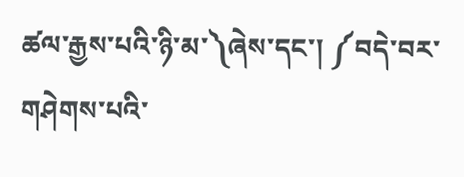ཚལ་རྒྱས་པའི་ཉི་མ་༽ཞེས་དང་། ༼བདེ་བར་གཤེགས་པའི་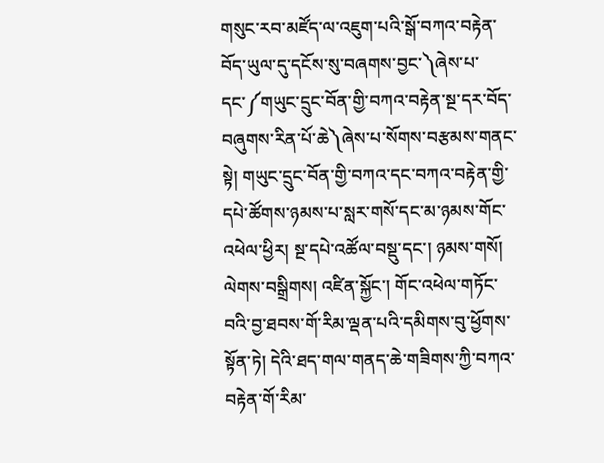གསུང་རབ་མཛོད་ལ་འཇུག་པའི་སྒོ་བཀའ་བརྟེན་བོད་ཡུལ་དུ་དངོས་སུ་བཞགས་བྱང་༽ཞེས་པ་དང་༼གཡུང་དྲུང་བོན་གྱི་བཀའ་བརྟེན་སྔ་དར་བོད་བཞུགས་རིན་པོ་ཆེ༽ཞེས་པ་སོགས་བརྩམས་གནང་སྟེ། གཡུང་དྲུང་བོན་གྱི་བཀའ་དང་བཀའ་བརྟེན་གྱི་དཔེ་ཚོགས་ཉམས་པ་སླར་གསོ་དང་མ་ཉམས་གོང་འཕེལ་ཕྱིར། སྔ་དཔེ་འཚོལ་བསྡུ་དང་། ཉམས་གསོ། ལེགས་བསྒྲིགས། འཛིན་སྐྱོང་། གོང་འཕེལ་གཏོང་བའི་བྱ་ཐབས་གོ་རིམ་ལྡན་པའི་དམིགས་བུ་ཕྱོགས་སྟོན་ཏེ། དེའི་ཐད་གལ་གནད་ཆེ་གཟིགས་ཀྱི་བཀའ་བརྟེན་གོ་རིམ་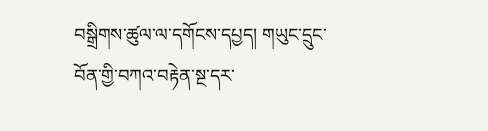བསྒྲིགས་ཚུལ་ལ་དགོངས་དཔྱད། གཡུང་དྲུང་བོན་གྱི་བཀའ་བརྟེན་སྔ་དར་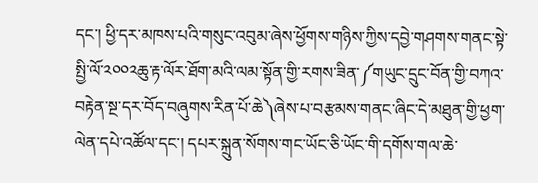དང་། ཕྱི་དར་མཁས་པའི་གསུང་འབུམ་ཞེས་ཕྱོགས་གཉིས་ཀྱིས་དབྱེ་གཤགས་གནང་སྟེ་སྤྱི་ལོ་༢༠༠༢ཆུ་རྟ་ལོར་ཐོག་མའི་ལམ་སྟོན་གྱི་རགས་ཟིན་༼གཡུང་དྲུང་བོན་གྱི་བཀའ་བརྟེན་སྔ་དར་བོད་བཞུགས་རིན་པོ་ཆེ༽ཞེས་པ་བརྩམས་གནང་ཞིང་དེ་མཐུན་གྱི་ཕྱག་ལེན་དཔེ་འཚོལ་དང་། དཔར་སྐྲུན་སོགས་གང་ཡོང་ཅི་ཡོང་གི་དགོས་གལ་ཆེ་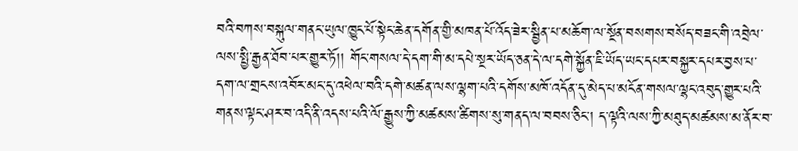བའི་བཀས་བསྐུལ་གནང་ཡུལ་ཁྱུང་པོ་སྟེང་ཆེན་དགོན་གྱི་མཁན་པོ་འོད་ཟེར་སྦྱིན་པ་མཆོག་ལ་སྔོན་བསགས་བསོད་བཟང་གི་འབྲེལ་ལས་སྤྱི་རྒྱན་ཐོབ་པར་གྱུར་ཏོ།། གོང་གསལ་དེ་དག་གི་མ་དཔེ་སྔར་ཡོད་ཅན་དེ་ལ་དགེ་སྐྱོན་ཇི་ཡོད་ཡང་དཔར་བསྐྱར་དཔར་བྱས་པ་དག་ལ་གྲངས་འབོར་མང་དུ་འཕེལ་བའི་དགེ་མཚན་ལས་ལྷག་པའི་དགོས་མཁོ་འདོན་དུ་མེད་པ་མངོན་གསལ་ལྷང་འབུད་གྱུར་པའི་གནས་ལྟང་ཤར་བ་འདི་ནི་འདས་པའི་ལོ་རྒྱུས་ཀྱི་མཚམས་ཚིགས་སུ་གནད་ལ་བབས་ཅིང་། ད་ལྟའི་ལས་ཀྱི་མཐུད་མཚམས་མ་ནོར་བ་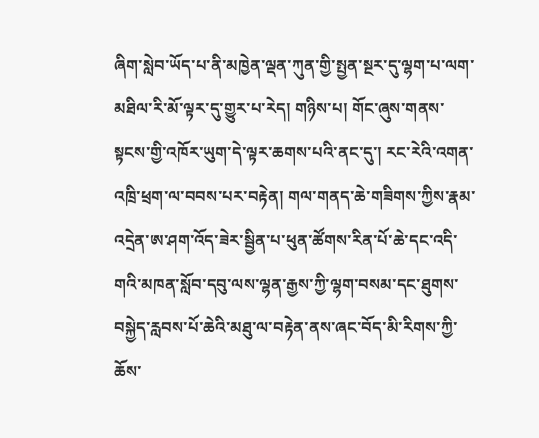ཞིག་སླེབ་ཡོད་པ་ནི་མཁྱེན་ལྡན་ཀུན་གྱི་སྤྱན་སྔར་དུ་ལྷག་པ་ལག་མཐིལ་རི་མོ་ལྟར་དུ་གྱུར་པ་རེད། གཉིས་པ། གོང་ཞུས་གནས་སྟངས་གྱི་འཁོར་ཡུག་དེ་ལྟར་ཆགས་པའི་ནང་དུ་། རང་རེའི་འགན་འཁྲི་ཕྲག་ལ་བབས་པར་བརྟེན། གལ་གནད་ཆེ་གཟིགས་ཀྱིས་རྣམ་འདྲེན་ཨ་ཤག་འོད་ཟེར་སྦྱིན་པ་ཕུན་ཚོགས་རིན་པོ་ཆེ་དང་འདི་གའི་མཁན་སློབ་དབུ་ལས་ལྷན་རྒྱས་ཀྱི་ལྷག་བསམ་དང་ཐུགས་བསྐྱེད་རླབས་པོ་ཆེའི་མཐུ་ལ་བརྟེན་ནས་ཞང་བོད་མི་རིགས་ཀྱི་ཆོས་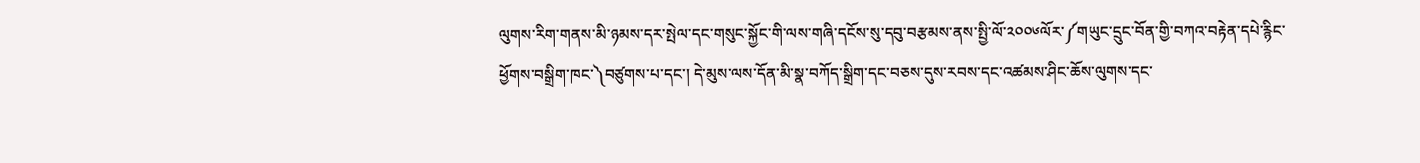ལུགས་རིག་གནས་མི་ཉམས་དར་སྤེལ་དང་གསུང་སྐྱོང་གི་ལས་གཞི་དངོས་སུ་དབུ་བརྩམས་ནས་སྤྱི་ལོ་༢༠༠༦ལོར་༼གཡུང་དྲུང་བོན་གྱི་བཀའ་བརྟེན་དཔེ་རྙིང་ཕྱོགས་བསྒྲིག་ཁང་༽བཙུགས་པ་དང་། དེ་མུས་ལས་དོན་མི་སྣ་བཀོད་སྒྲིག་དང་བཅས་དུས་རབས་དང་འཚམས་ཤིང་ཆོས་ལུགས་དང་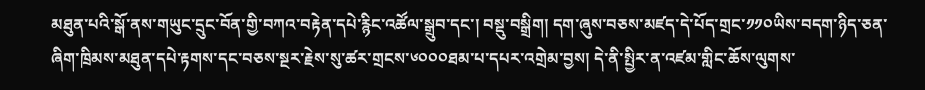མཐུན་པའི་སྒོ་ནས་གཡུང་དྲུང་བོན་གྱི་བཀའ་བརྟེན་དཔེ་རྙིང་འཚོལ་སྒྲུབ་དང་། བསྡུ་བསྒྲིག། དག་ཞུས་བཅས་མཛད་དེ་པོད་གྲང་༡༡༠ཡིས་བདག་ཉིད་ཅན་ཞིག་ཁྲིམས་མཐུན་དཔེ་རྟགས་དང་བཅས་སྔར་རྗེས་སུ་ཚར་གྲངས་༦༠༠༠ཐམ་པ་དཔར་འགྲེམ་བྱས། དེ་ནི་སྤྱིར་ན་འཛམ་གླིང་ཆོས་ལུགས་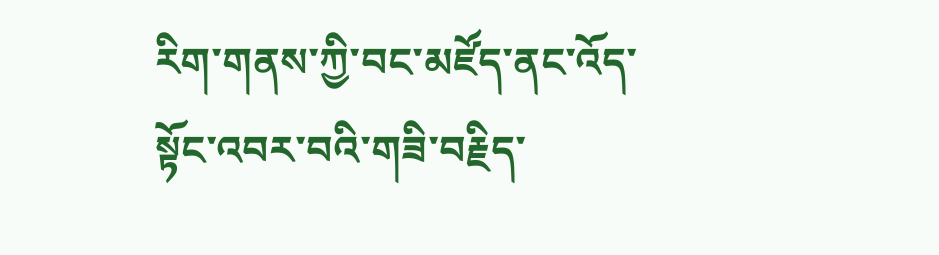རིག་གནས་ཀྱི་བང་མཛོད་ནང་འོད་སྟོང་འབར་བའི་གཟི་བརྗིད་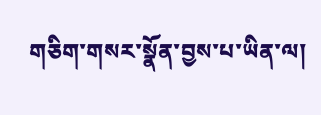གཅིག་གསར་སྣོན་བྱས་པ་ཡིན་ལ།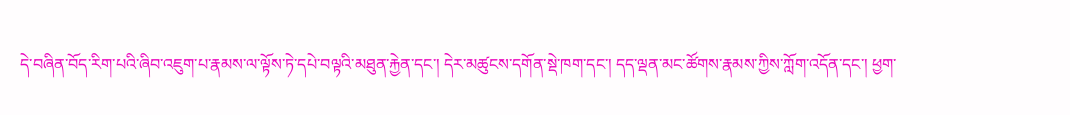དེ་བཞིན་བོད་རིག་པའི་ཞིབ་འཇུག་པ་རྣམས་ལ་ལྟོས་ཏེ་དཔེ་བལྟའི་མཐུན་རྐྱེན་དང་། དེར་མཚུངས་དགོན་སྡེ་ཁག་དང་། དད་ལྡན་མང་ཚོགས་རྣམས་ཀྱིས་ཀློག་འདོན་དང་། ཕྱག་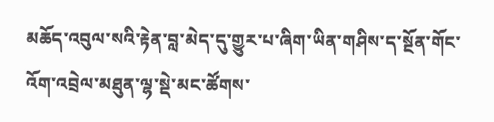མཆོད་འབུལ་སའི་རྟེན་བླ་མེད་དུ་གྱུར་པ་ཞིག་ཡིན་གཤིས་ད་སྔོན་གོང་འོག་འབྲེལ་མཐུན་ལྷ་སྡེ་མང་ཚོགས་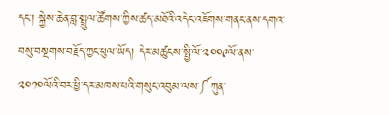དང་། སྐྱེས་ཆེན་བླ་སྤྲུལ་ཚོགས་ཀྱིས་ཚད་མཐོའི་འདེང་འཇོགས་གནང་ནས་དགའ་བསུ་བསྔགས་བརྗོད་ཀྱང་ཕུལ་ཡོད། དེར་མཚུངས་སྤྱི་ལོ་༢༠༠༩ལོ་ནས་༢༠༡༠ལོའི་བར་ཕྱི་དར་མཁས་པའི་གསུང་འབུམ་ལས་༼ཀུན་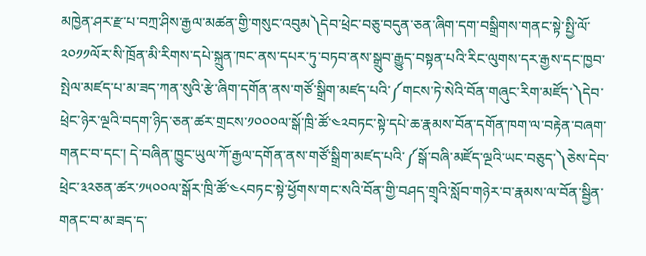མཁྱེན་ཤར་རྫ་པ་བཀྲ་ཤིས་རྒྱལ་མཚན་གྱི་གསུང་འབུམ༽དེབ་ཕྲེང་བཅུ་བདུན་ཅན་ཞིག་དག་བསྒྲིགས་གནང་སྟེ་སྤྱི་ལོ་༢༠༡༡ལོར་སི་ཁྲོན་མི་རིགས་དཔེ་སྐྲུན་ཁང་ནས་དཔར་ཏུ་བཏབ་ནས་སྒྲུབ་རྒྱུད་བསྟན་པའི་རིང་ལུགས་དར་རྒྱས་དང་ཁྱབ་སྤེལ་མཛད་པ་མ་ཟད་ཀན་སུའི་རྩེ་ཞིག་དགོན་ནས་གཙོ་སྒྲིག་མཛད་པའི་༼གངས་ཏེ་སེའི་བོན་གཞུང་རིག་མཛོད་༽དེབ་ཕྲེང་ཉེར་ལྔའི་བདག་ཉིད་ཅན་ཚར་གྲངས་༡༠༠༠ལ་སྒོ་ཁྲི་ཚོ་༤༢བཏང་སྟེ་དཔེ་ཆ་རྣམས་བོན་དགོན་ཁག་ལ་བརྟེན་བཞག་གནང་བ་དང་། དེ་བཞིན་ཁྱུང་ཡུལ་ཀོ་རྒྱལ་དགོན་ནས་གཙོ་སྒྲིག་མཛད་པའི་༼སྒོ་བཞི་མཛོད་ལྔའི་ཡང་བཅུད་༽ཅེས་དེབ་ཕྲེང་༣༢ཅན་ཚར་༡༥༠༠ལ་སྒོར་ཁྲི་ཚོ་༤༨བཏང་སྟེ་ཕྱོགས་གང་སའི་བོན་གྱི་བཤད་གྲྭའི་སློབ་གཉེར་བ་རྣམས་ལ་བོན་སྦྱིན་གནང་བ་མ་ཟད་ད་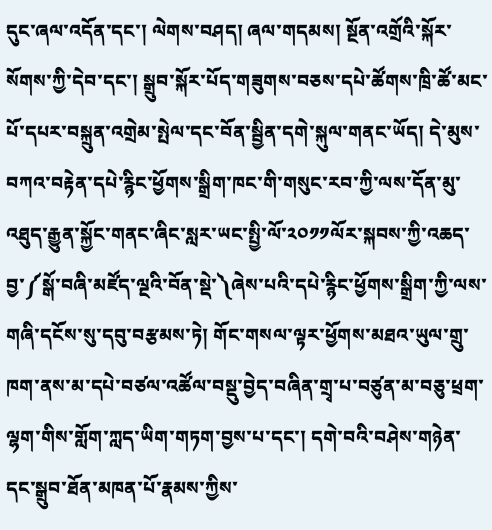དུང་ཞལ་འདོན་དང་། ལེགས་བཤད། ཞལ་གདམས། སྔོན་འགྲོའི་སྐོར་སོགས་ཀྱི་དེབ་དང་། སྒྲུབ་སྐོར་པོད་གཟུགས་བཅས་དཔེ་ཚོགས་ཁྲི་ཚོ་མང་པོ་དཔར་བསྐྲུན་འགྲེམ་སྤེལ་དང་བོན་སྦྱིན་དགེ་སྐུལ་གནང་ཡོད། དེ་མུས་བཀའ་བརྟེན་དཔེ་རྙིང་ཕྱོགས་སྒྲིག་ཁང་གི་གསུང་རབ་ཀྱི་ལས་དོན་མུ་འཐུད་རྒྱུན་སྐྱོང་གནང་ཞིང་སླར་ཡང་སྤྱི་ལོ་༢༠༡༡ལོར་སྐབས་ཀྱི་འཆད་བྱ་༼སྒོ་བཞི་མཛོད་ལྔའི་བོན་སྡེ་༽ཞེས་པའི་དཔེ་རྙིང་ཕྱོགས་སྒྲིག་ཀྱི་ལས་གཞི་དངོས་སུ་དབུ་བརྩམས་ཏེ། གོང་གསལ་ལྟར་ཕྱོགས་མཐའ་ཡུལ་གྲུ་ཁག་ནས་མ་དཔེ་བཙལ་འཚོལ་བསྡུ་བྱེད་བཞིན་གྲྭ་པ་བཙུན་མ་བཅུ་ཕྲག་ལྷག་གིས་གློག་ཀླད་ཡིག་གཏག་བྱས་པ་དང་། དགེ་བའི་བཤེས་གཉེན་དང་སྒྲུབ་ཐོན་མཁན་པོ་རྣམས་ཀྱིས་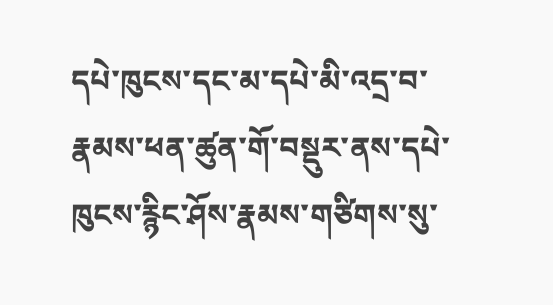དཔེ་ཁུངས་དང་མ་དཔེ་མི་འདྲ་བ་རྣམས་ཕན་ཚུན་གོ་བསྡུར་ནས་དཔེ་ཁུངས་རྙིང་ཤོས་རྣམས་གཙིགས་སུ་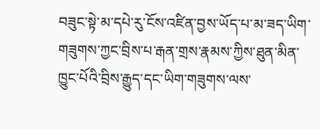བཟུང་སྟེ་མ་དཔེ་རུ་ངོས་འཛིན་བྱས་ཡོད་པ་མ་ཟད་ཡིག་གཟུགས་ཀྱང་བྲིས་པ་རྒན་གྲས་རྣམས་ཀྱིས་ཐུན་མིན་ཁྱུང་པོའི་བྲིས་རྒྱུད་དང་ཡིག་གཟུགས་ལས་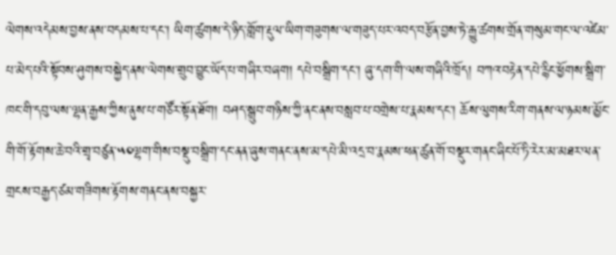ལེགས་འདེམས་བྱས་ནས་བདམས་པ་དང་། ཡིག་ཚུགས་དེ་ཉིད་གློག་རྡུལ་ཡིག་གཟུགས་ལ་གཟུད་པར་འབད་བརྩོན་བྱས་ཏེ་རྒྱུ་ཚགས་གྲོན་གསུམ་གང་ལ་འཛེམ་པ་མེད་པའི་སྟོབས་ཤུགས་བསྐྱེད་ནས་ལེགས་གྲུབ་བྱུང་ཡོད་པ་གཞིར་བཞག། དཔེ་བསྒྲིག་དང་། ཞུ་དག་གི་ལས་གཞིའི་ཁྲོད། བཀའ་བརྟེན་དཔེ་རྙིང་ཕྱོགས་སྒྲིག་ཁང་གི་དབུ་ལས་ལྷན་རྒྱས་ཀྱིས་ནུས་པ་གཙོར་སྟོན་ཐོག། བཤད་སྒྲུབ་གཉིས་ཀྱི་ནང་ནས་བསླབ་པ་བགྲེས་པ་རྣམས་དང་། ཆོས་ལུགས་རིག་གནས་ལ་ཉམས་མྱོང་གི་གོ་རྟོགས་ཆེ་བའི་གྲྭ་བཙུན་༥༠ལྷག་གིས་བསྡུ་བསྒྲིག་དང་ནན་ཞུས་གནང་ནས་མ་དཔེ་མི་འདྲ་བ་རྣམས་ཕན་ཚུན་གོ་བསྡུར་གནང་ཞིང་པོ་ཏི་རེར་མ་མཐར་ལན་གྲངས་བརྒྱད་ཙམ་གཟིགས་རྟོགས་གནང་ནས་བསྐྱར་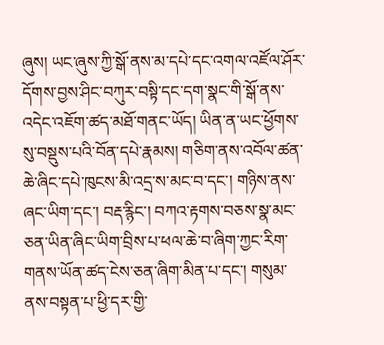ཞུས། ཡང་ཞུས་ཀྱི་སྒོ་ནས་མ་དཔེ་དང་འགལ་འཛོལ་ཤོར་དོགས་བྱས་ཤིང་བཀུར་བསྟི་དང་དག་སྣང་གི་སྒོ་ནས་འདེང་འཇོག་ཚད་མཐོ་གནང་ཡོད། ཡིན་ན་ཡང་ཕྱོགས་སུ་བསྡུས་པའི་བོན་དཔེ་རྣམས། གཅིག་ནས་འབོལ་ཚན་ཆེ་ཞིང་དཔེ་ཁུངས་མི་འདྲ་ས་མང་བ་དང་། གཉིས་ནས་ཞང་ཡིག་དང་། བརྡ་རྙིང་། བཀའ་རྟགས་བཅས་སྣ་མང་ཅན་ཡིན་ཞིང་ཡིག་བྲིས་པ་ཕལ་ཆེ་བ་ཞིག་ཀྱང་རིག་གནས་ཡོན་ཚད་ངེས་ཅན་ཞིག་མིན་པ་དང་། གསུམ་ནས་བསྟན་པ་ཕྱི་དར་གྱི་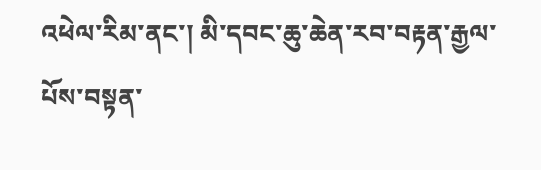འཕེལ་རིམ་ནང་། མི་དབང་ཆུ་ཆེན་རབ་བརྟན་རྒྱལ་པོས་བསྟན་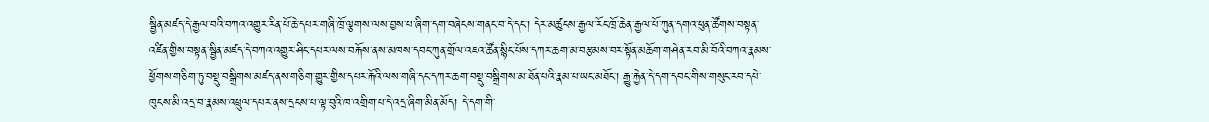སྦྱིན་མཛད་དེ་རྒྱལ་བའི་བཀའ་འགྱུར་རིན་པོ་ཆེ་དཔར་གཞི་ཁྲོ་ལྕགས་ལས་བྱས་པ་ཞིག་དག་བཞེངས་གནང་བ་དེ་དང་། དེར་མཚུངས་རྒྱལ་རོང་ཁྲོ་ཆེན་རྒྱལ་པོ་ཀུན་དགའ་ཕུན་ཚོགས་བསྟན་འཛིན་གྱིས་བསྟན་སྦྱིན་མཛད་དེ་བཀའ་འགྱུར་ཤིང་དཔར་ལས་བརྐོས་ནས་མཁས་དབང་ཀུན་གྲོལ་འཇའ་ཚོན་སྙིང་པོས་དཀར་ཆག་མ་བརྩམས་བར་སྟོན་མཆོག་གཤེན་རབ་མི་བོའི་བཀའ་རྣམས་ཕྱོགས་གཅིག་ཏུ་བསྡུ་བསྒྲིགས་མཛད་ནས་གཅིག་གྱུར་གྱིས་དཔར་རྐོའི་ལས་གཞི་དང་དཀར་ཆག་བསྡུ་བསྒྲིགས་མ་ཐོན་པའི་རྣམ་པ་ཡང་མཐོང་། རྒྱུ་རྐྱེན་དེ་དག་དབང་གིས་གསུང་རབ་དཔེ་ཁུངས་མི་འདྲ་བ་རྣམས་འཕྲུལ་དཔར་ནས་དྲངས་པ་ལྟ་བུའི་ཁ་འགྲིག་པ་དེ་འདྲ་ཞིག་མིན་མོད། དེ་དག་གི་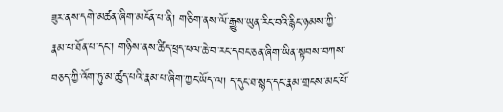ཟུར་ནས་དགེ་མཚན་ཞིག་མངོན་པ་ནི། གཅིག་ནས་ལོ་རྒྱུས་ཡུན་རིང་བའི་རྙིང་ཉམས་ཀྱི་རྣམ་པ་ཐོན་པ་དང་། གཉིས་ནས་ཚིད་ཕྲད་ཕལ་ཆེ་བ་རང་དབང་ཅན་ཞིག་ཡིན་སྟབས་བཀས་བཅད་ཀྱི་འོག་ཏུ་མ་ཚུད་པའི་རྣམ་པ་ཞིག་ཀྱང་ཡོད་ལ། ད་དུང་ཐ་སྙད་དང་རྣམ་གྲངས་མང་པོ་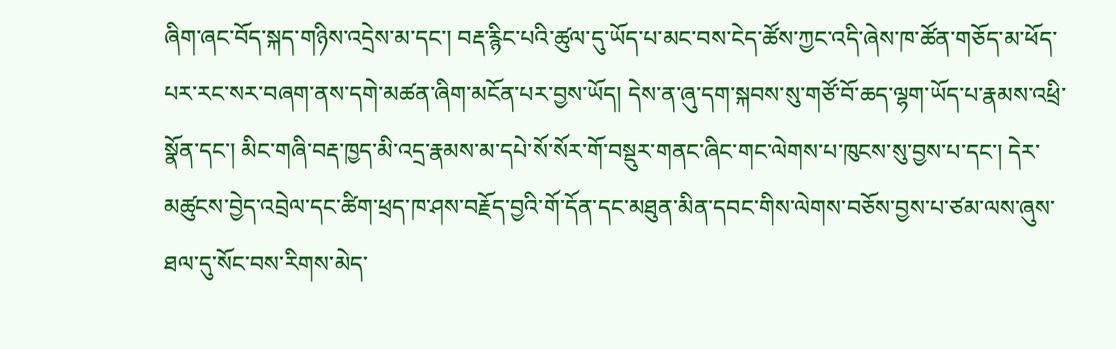ཞིག་ཞང་བོད་སྐད་གཉིས་འདྲེས་མ་དང་། བརྡ་རྙིང་པའི་ཚུལ་དུ་ཡོད་པ་མང་བས་ངེད་ཚོས་ཀྱང་འདི་ཞེས་ཁ་ཚོན་གཅོད་མ་ཕོད་པར་རང་སར་བཞག་ནས་དགེ་མཚན་ཞིག་མངོན་པར་བྱས་ཡོད། དེས་ན་ཞུ་དག་སྐབས་སུ་གཙོ་བོ་ཆད་ལྷག་ཡོད་པ་རྣམས་འཕྲི་སྣོན་དང་། མིང་གཞི་བརྡ་ཁྱད་མི་འདྲ་རྣམས་མ་དཔེ་སོ་སོར་གོ་བསྡུར་གནང་ཞིང་གང་ལེགས་པ་ཁུངས་སུ་བྱས་པ་དང་། དེར་མཚུངས་བྱེད་འབྲེལ་དང་ཚིག་ཕྲད་ཁ་ཤས་བརྗོད་བྱའི་གོ་དོན་དང་མཐུན་མིན་དབང་གིས་ལེགས་བཅོས་བྱས་པ་ཙམ་ལས་ཞུས་ཐལ་དུ་སོང་བས་རིགས་མེད་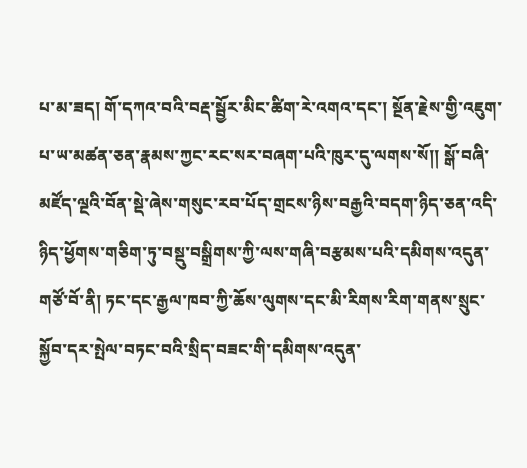པ་མ་ཟད། གོ་དཀའ་བའི་བརྡ་སྦྱོར་མིང་ཚིག་རེ་འགའ་དང་། སྔོན་རྗེས་གྱི་འཇུག་པ་ཡ་མཚན་ཅན་རྣམས་ཀྱང་རང་སར་བཞག་པའི་ཁུར་དུ་ལགས་སོ།། སྒོ་བཞི་མཛོད་ལྔའི་བོན་སྡེ་ཞེས་གསུང་རབ་པོད་གྲངས་ཉིས་བརྒྱའི་བདག་ཉིད་ཅན་འདི་ཉིད་ཕྱོགས་གཅིག་ཏུ་བསྡུ་བསྒྲིགས་ཀྱི་ལས་གཞི་བརྩམས་པའི་དམིགས་འདུན་གཙོ་བོ་ནི། ཏང་དང་རྒྱལ་ཁབ་ཀྱི་ཆོས་ལུགས་དང་མི་རིགས་རིག་གནས་སྲུང་སྐྱོབ་དར་སྤེལ་བཏང་བའི་སྲིད་བཟང་གི་དམིགས་འདུན་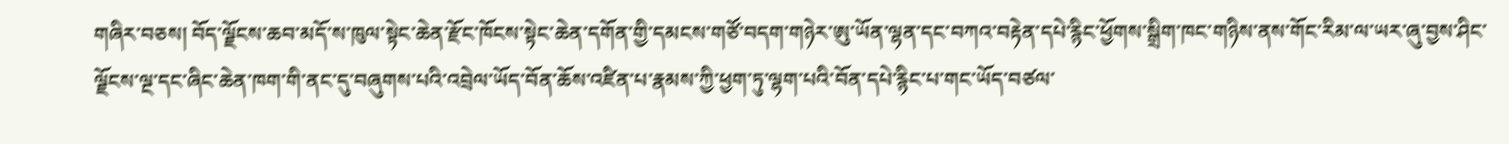གཞིར་བཅས། བོད་ལྗོངས་ཆབ་མདོ་ས་ཁུལ་སྟེང་ཆེན་རྫོང་ཁོངས་སྟེང་ཆེན་དགོན་གྱི་དམངས་གཙོ་བདག་གཉེར་ཨུ་ཡོན་ལྷན་དང་བཀའ་བརྟེན་དཔེ་རྙིང་ཕྱོགས་སྒྲིག་ཁང་གཉིས་ནས་གོང་རིམ་ལ་ཡར་ཞུ་བྱས་ཤིང་ལྗོངས་ལྔ་དང་ཞིང་ཆེན་ཁག་གི་ནང་དུ་བཞུགས་པའི་འབྲེལ་ཡོད་བོན་ཆོས་འཛིན་པ་རྣམས་ཀྱི་ཕྱག་ཏུ་ལྷག་པའི་བོན་དཔེ་རྙིང་པ་གང་ཡོད་བཙལ་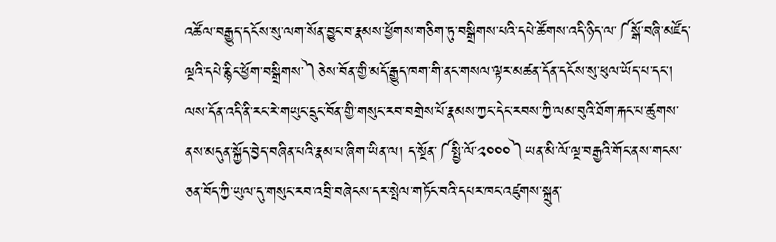འཚོལ་བརྒྱུད་དངོས་སུ་ལག་སོན་བྱུང་བ་རྣམས་ཕྱོགས་གཅིག་ཏུ་བསྒྲིགས་པའི་དཔེ་ཚོགས་འདི་ཉིད་ལ་༼སྒོ་བཞི་མཛོད་ལྔའི་དཔེ་རྙིང་ཕྱོག་བསྒྲིགས་༽ཅེས་བོན་གྱི་མདོ་རྒྱུད་ཁག་གི་ནང་གསལ་ལྟར་མཚན་དོན་དངོས་སུ་ཕུལ་ཡོད་པ་དང་། ལས་དོན་འདི་ནི་རང་རེ་གཡུང་དྲུང་བོན་གྱི་གསུང་རབ་བགྲེས་པོ་རྣམས་ཀྱང་དེང་རབས་ཀྱི་ལམ་བུའི་ཐོག་རྐང་པ་ཚུགས་ནས་མདུན་སྐྱོད་བྱེད་བཞིན་པའི་རྣམ་པ་ཞིག་ཡིན་ལ། ད་སྔོན་༼སྤྱི་ལོ་༢༠༠༠༽ཡན་མི་ལོ་ལྔ་བརྒྱའི་གོང་ནས་གངས་ཅན་བོད་ཀྱི་ཡུལ་དུ་གསུང་རབ་འབྲི་བཞེངས་དར་སྤེལ་གཏོང་བའི་དཔར་ཁང་འཛུགས་སྐྲུན་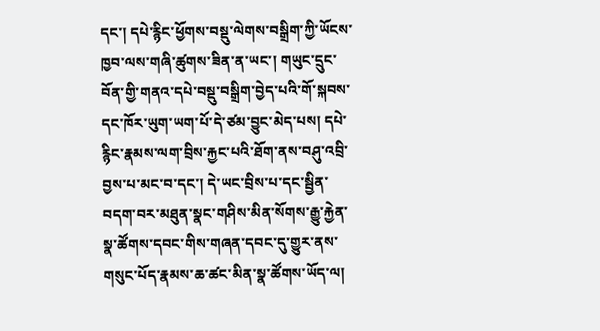དང་། དཔེ་རྙིང་ཕྱོགས་བསྡུ་ལེགས་བསྒྲིག་ཀྱི་ཡོངས་ཁྱབ་ལས་གཞི་ཚུགས་ཟིན་ན་ཡང་། གཡུང་དྲུང་བོན་གྱི་གནའ་དཔེ་བསྡུ་བསྒྲིག་བྱེད་པའི་གོ་སྐབས་དང་ཁོར་ཡུག་ཡག་པོ་དེ་ཙམ་བྱུང་མེད་པས། དཔེ་རྙིང་རྣམས་ལག་བྲིས་རྐྱང་པའི་ཐོག་ནས་བཤུ་འབྲི་བྱས་པ་མང་བ་དང་། དེ་ཡང་བྲིས་པ་དང་སྦྱིན་བདག་བར་མཐུན་སྣང་གཤིས་མིན་སོགས་རྒྱུ་རྐྱེན་སྣ་ཚོགས་དབང་གིས་གཞན་དབང་དུ་གྱུར་ནས་གསུང་པོད་རྣམས་ཆ་ཚང་མིན་སྣ་ཚོགས་ཡོད་ལ།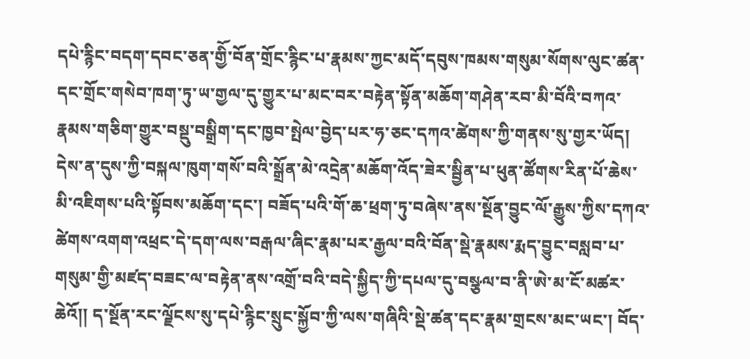དཔེ་རྙིང་བདག་དབང་ཅན་གྱིོ་བོན་གྲོང་རྙིང་པ་རྣམས་ཀྱང་མདོ་དབུས་ཁམས་གསུམ་སོགས་ལུང་ཚན་དང་གྲོང་གསེབ་ཁག་ཏུ་ཡ་གྱལ་དུ་གྱུར་པ་མང་བར་བརྟེན་སྟོན་མཆོག་གཤེན་རབ་མི་བོའི་བཀའ་རྣམས་གཅིག་གྱུར་བསྡུ་བསྒྲིག་དང་ཁྱབ་སྤེལ་བྱེད་པར་ཧ་ཅང་དཀའ་ཚེགས་ཀྱི་གནས་སུ་གྱར་ཡོད། དེས་ན་དུས་ཀྱི་བསྐལ་ཁུག་གསོ་བའི་སྒྲོན་མེ་འདྲེན་མཆོག་འོད་ཟེར་སྦྱིན་པ་ཕུན་ཚོགས་རིན་པོ་ཆེས་མི་འཇིགས་པའི་སྟོབས་མཆོག་དང་། བཟོད་པའི་གོ་ཆ་ཕྲག་ཏུ་བཞེས་ནས་སྔོན་བྱུང་ལོ་རྒྱུས་ཀྱིས་དཀའ་ཚེགས་འགག་འཕྲང་དེ་དག་ལས་བརྒལ་ཞིང་རྣམ་པར་རྒྱལ་བའི་བོན་སྡེ་རྣམས་རྨད་བྱུང་བསླབ་པ་གསུམ་གྱི་མཛད་བཟང་ལ་བརྟེན་ནས་འགྲོ་བའི་བདེ་སྐྱིད་ཀྱི་དཔལ་དུ་བསྩལ་བ་ནི་ཨེ་མ་ངོ་མཚར་ཆེའོ།། ད་སྔོན་རང་ལྗོངས་སུ་དཔེ་རྙིང་སྲུང་སྐྱོབ་ཀྱི་ལས་གཞིའི་སྡེ་ཚན་དང་རྣམ་གྲངས་མང་ཡང་། བོད་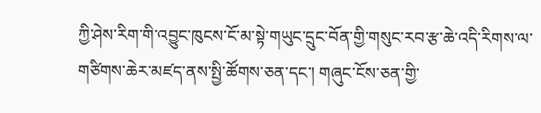ཀྱི་ཤེས་རིག་གི་འབྱུང་ཁུངས་ངོ་མ་སྟེ་གཡུང་དྲུང་བོན་གྱི་གསུང་རབ་རྩ་ཆེ་འདི་རིགས་ལ་གཙིགས་ཆེར་མཛད་ནས་སྤྱི་ཚོགས་ཅན་དང་། གཞུང་ངོས་ཅན་གྱི་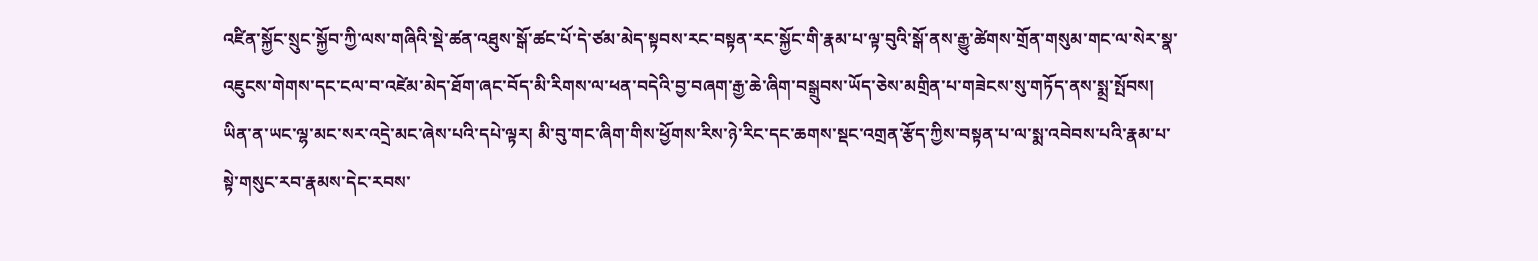འཛིན་སྐྱོང་སྲུང་སྐྱོབ་ཀྱི་ལས་གཞིའི་སྡེ་ཚན་འཐུས་སྒོ་ཚང་པོ་དེ་ཙམ་མེད་སྟབས་རང་བསྟན་རང་སྐྱོང་གི་རྣམ་པ་ལྟ་བུའི་སྒོ་ནས་རྒྱུ་ཚེགས་གྲོན་གསུམ་གང་ལ་སེར་སྣ་འཇུངས་གེགས་དང་ངལ་བ་འཛེམ་མེད་ཐོག་ཞང་བོད་མི་རིགས་ལ་ཕན་བདེའི་བྱ་བཞག་རྒྱ་ཆེ་ཞིག་བསྒྲུབས་ཡོད་ཅེས་མགྲིན་པ་གཟེངས་སུ་གཏོད་ནས་སྨྲ་སྤོབས། ཡིན་ན་ཡང་ལྷ་མང་སར་འདྲེ་མང་ཞེས་པའི་དཔེ་ལྟར། མི་བུ་གང་ཞིག་གིས་ཕྱོགས་རིས་ཉེ་རིང་དང་ཆགས་སྡང་འགྲན་རྩོད་ཀྱིས་བསྟན་པ་ལ་སྨ་འབེབས་པའི་རྣམ་པ་སྟེ་གསུང་རབ་རྣམས་དེང་རབས་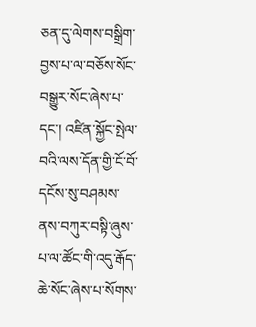ཅན་དུ་ལེགས་བསྒྲིག་བྱས་པ་ལ་བཅོས་སོང་བསྒྱུར་སོང་ཞེས་པ་དང་། འཛིན་སྐྱོང་སྤེལ་བའི་ལས་དོན་གྱི་ངོ་བོ་དངོས་སུ་བཤམས་ནས་བཀུར་བསྟི་ཞུས་པ་ལ་ཚོང་གི་འདུ་རྒོད་ཆེ་སོང་ཞེས་པ་སོགས་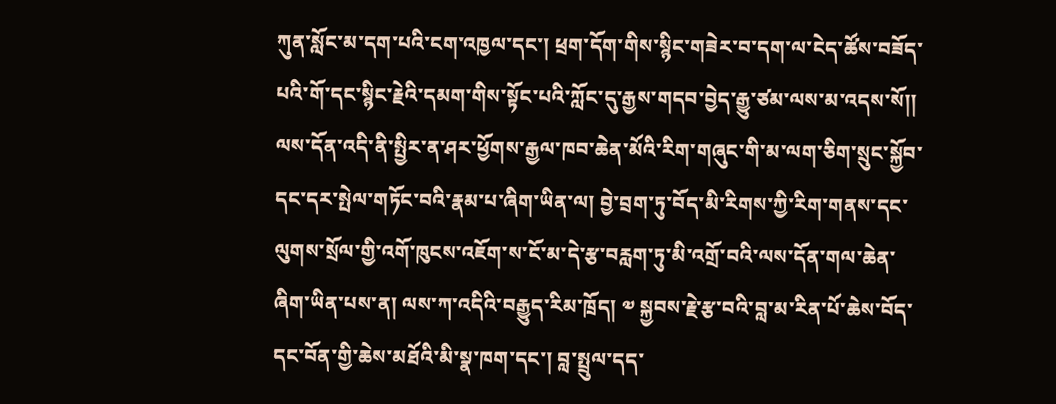ཀུན་སློང་མ་དག་པའི་ངག་འཁྱལ་དང་། ཕྲག་དོག་གིས་སྙིང་གཟེར་བ་དག་ལ་ངེད་ཚོས་བཟོད་པའི་གོ་དང་སྙིང་རྗེའི་དམག་གིས་སྟོང་པའི་ཀློང་དུ་རྒྱས་གདབ་བྱེད་རྒྱུ་ཙམ་ལས་མ་འདས་སོ།། ལས་དོན་འདི་ནི་སྤྱིར་ན་ཤར་ཕྱོགས་རྒྱལ་ཁབ་ཆེན་མོའི་རིག་གཞུང་གི་མ་ལག་ཅིག་སྲུང་སྐྱོབ་དང་དར་སྤེལ་གཏོང་བའི་རྣམ་པ་ཞིག་ཡིན་ལ། བྱེ་བྲག་ཏུ་བོད་མི་རིགས་ཀྱི་རིག་གནས་དང་ལུགས་སྲོལ་གྱི་འགོ་ཁུངས་འཇོག་ས་ངོ་མ་དེ་རྩ་བརླག་ཏུ་མི་འགྲོ་བའི་ལས་དོན་གལ་ཆེན་ཞིག་ཡིན་པས་ན། ལས་ཀ་འདིའི་བརྒྱུད་རིམ་ཁྲོད། ༧ སྐྱབས་རྗེ་རྩ་བའི་བླ་མ་རིན་པོ་ཆེས་བོད་དང་བོན་གྱི་ཆེས་མཐོའི་མི་སྣ་ཁག་དང་། བླ་སྤྲུལ་དད་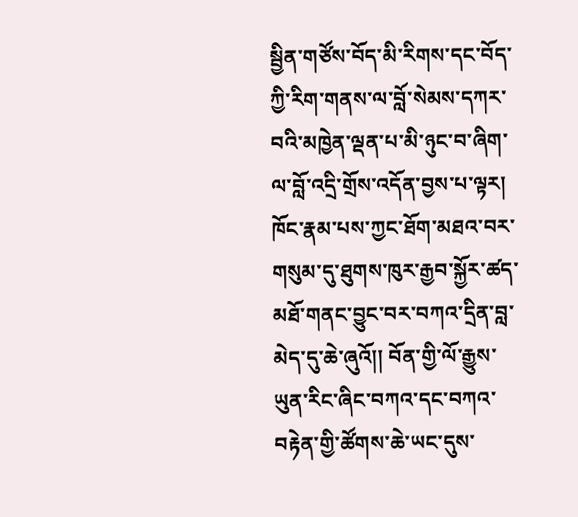སྦྱིན་གཙོས་བོད་མི་རིགས་དང་བོད་ཀྱི་རིག་གནས་ལ་བློ་སེམས་དཀར་བའི་མཁྱེན་ལྡན་པ་མི་ཉུང་བ་ཞིག་ལ་བློ་འདྲི་གྲོས་འདོན་བྱས་པ་ལྟར། ཁོང་རྣམ་པས་ཀྱང་ཐོག་མཐའ་བར་གསུམ་དུ་ཐུགས་ཁུར་རྒྱབ་སྐྱོར་ཚད་མཐོ་གནང་བྱུང་བར་བཀའ་དྲིན་བླ་མེད་དུ་ཆེ་ཞུའོ།། བོན་གྱི་ལོ་རྒྱུས་ཡུན་རིང་ཞིང་བཀའ་དང་བཀའ་བརྟེན་གྱི་ཚོགས་ཆེ་ཡང་དུས་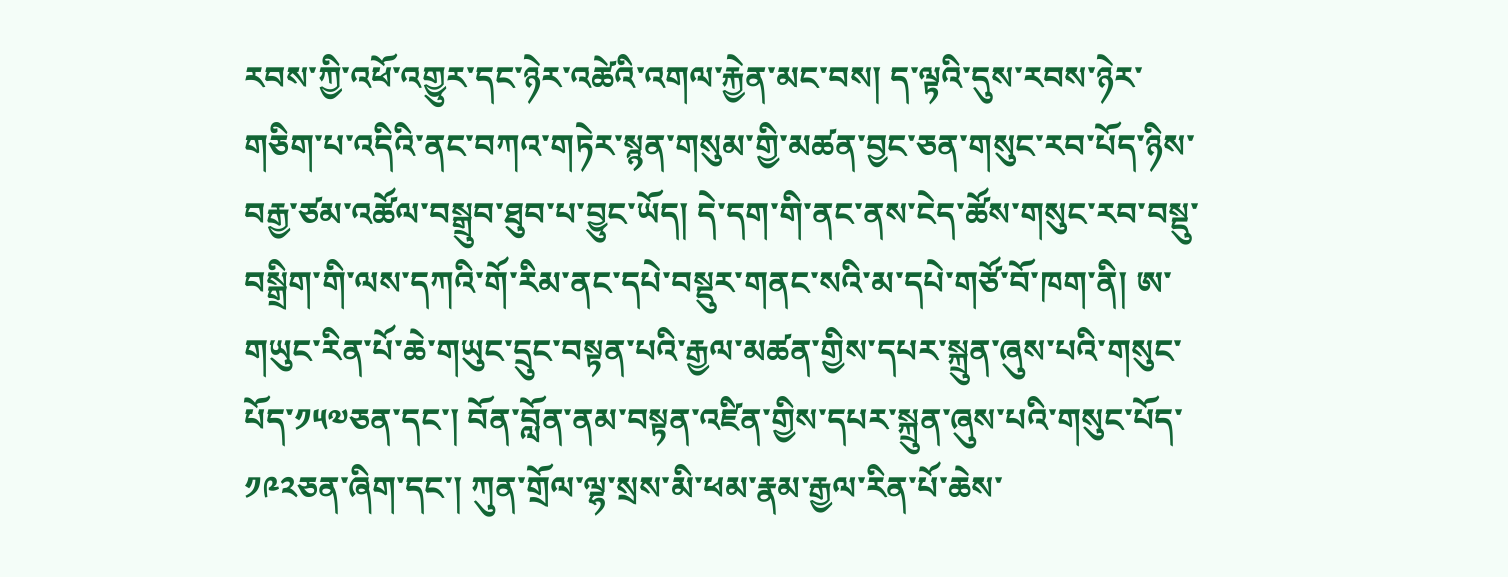རབས་ཀྱི་འཕོ་འགྱུར་དང་ཉེར་འཚེའི་འགལ་རྐྱེན་མང་བས། ད་ལྟའི་དུས་རབས་ཉེར་གཅིག་པ་འདིའི་ནང་བཀའ་གཏེར་སྙན་གསུམ་གྱི་མཚན་བྱང་ཅན་གསུང་རབ་པོད་ཉིས་བརྒྱ་ཙམ་འཚོལ་བསྒྲུབ་ཐུབ་པ་བྱུང་ཡོད། དེ་དག་གི་ནང་ནས་ངེད་ཚོས་གསུང་རབ་བསྡུ་བསྒྲིག་གི་ལས་དཀའི་གོ་རིམ་ནང་དཔེ་བསྡུར་གནང་སའི་མ་དཔེ་གཙོ་བོ་ཁག་ནི། ཨ་གཡུང་རིན་པོ་ཆེ་གཡུང་དྲུང་བསྟན་པའི་རྒྱལ་མཚན་གྱིས་དཔར་སྐྲུན་ཞུས་པའི་གསུང་པོད་༡༥༧ཅན་དང་། བོན་བློན་ནམ་བསྟན་འཛིན་གྱིས་དཔར་སྐྲུན་ཞུས་པའི་གསུང་པོད་༡༩༢ཅན་ཞིག་དང་། ཀུན་གྲོལ་ལྷ་སྲས་མི་ཕམ་རྣམ་རྒྱལ་རིན་པོ་ཆེས་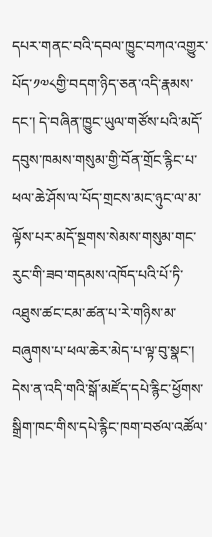དཔར་གནང་བའི་དབལ་ཁྱུང་བཀའ་འགྱུར་པོད་༡༧༨གྱི་བདག་ཉིད་ཅན་འདི་རྣམས་དང་། དེ་བཞིན་ཁྱུང་ཡུལ་གཙོས་པའི་མདོ་དབུས་ཁམས་གསུམ་གྱི་བོན་གྲོང་རྙིང་པ་ཕལ་ཆེ་ཤོས་ལ་པོད་གྲངས་མང་ཉུང་ལ་མ་ལྟོས་པར་མདོ་སྔགས་སེམས་གསུམ་གང་རུང་གི་ཟབ་གདམས་འཁོད་པའི་པོ་ཏི་འཐུས་ཚང་ངམ་ཚན་པ་རེ་གཉིས་མ་བཞུགས་པ་ཕལ་ཆེར་མེད་པ་ལྟ་བུ་སྣང་། དེས་ན་འདི་གའི་སྒོ་མཛོད་དཔེ་རྙིང་ཕྱོགས་སྒྲིག་ཁང་གིས་དཔེ་རྙིང་ཁག་བཙལ་འཚོལ་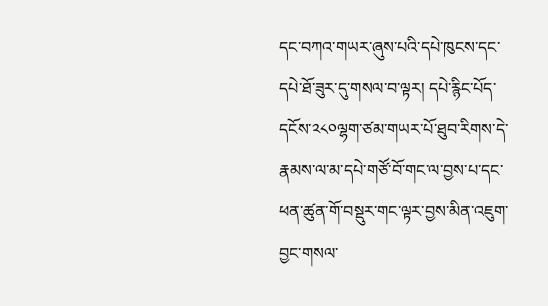དང་བཀའ་གཡར་ཞུས་པའི་དཔེ་ཁུངས་དང་དཔེ་ཐོ་ཟུར་དུ་གསལ་བ་ལྟར། དཔེ་རྙིང་པོད་དངོས་༢༨༠ལྷག་ཙམ་གཡར་པོ་ཐུབ་རིགས་དེ་རྣམས་ལ་མ་དཔེ་གཙོ་བོ་གང་ལ་བྱས་པ་དང་ཕན་ཚུན་གོ་བསྡུར་གང་ལྟར་བྱས་མིན་འཇུག་བྱང་གསལ་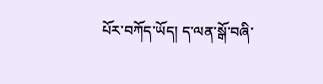པོར་བཀོད་ཡོད། ད་ལན་སྒོ་བཞི་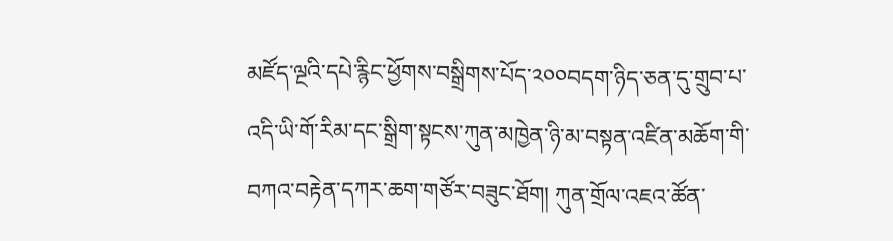མཛོད་ལྔའི་དཔེ་རྙིང་ཕྱོགས་བསྒྲིགས་པོད་༢༠༠བདག་ཉིད་ཅན་དུ་གྲུབ་པ་འདི་ཡི་གོ་རིམ་དང་སྒྲིག་སྟངས་ཀུན་མཁྱེན་ཉི་མ་བསྟན་འཛིན་མཆོག་གི་བཀའ་བརྟེན་དཀར་ཆག་གཙོར་བཟུང་ཐོག། ཀུན་གྲོལ་འཇའ་ཚོན་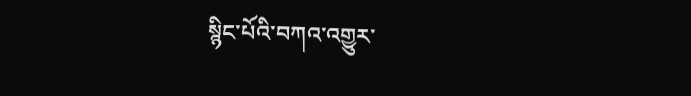སྙིང་པོའི་བཀའ་འགྱུར་